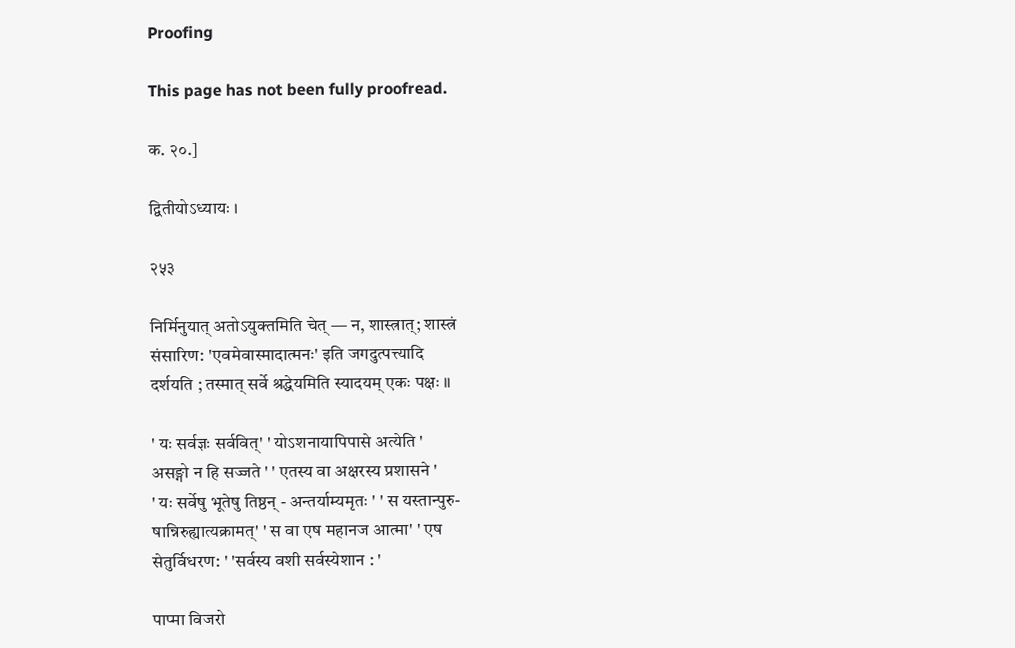Proofing

This page has not been fully proofread.

क. २०.]

द्वितीयोऽध्यायः ।

२५३

निर्मिनुयात् अतोऽयुक्तमिति चेत् — न, शास्त्रात्; शास्त्रं
संसारिण: 'एवमेवास्मादात्मनः' इति जगदुत्पत्त्यादि
दर्शयति ; तस्मात् सर्वे श्रद्धेयमिति स्यादयम् एकः पक्षः ॥

' यः सर्वज्ञः सर्ववित्' ' योऽशनायापिपासे अत्येति '
असङ्गो न हि सज्जते ' ' एतस्य वा अक्षरस्य प्रशासने '
' यः सर्वेषु भूतेषु तिष्ठन् - अन्तर्याम्यमृतः ' ' स यस्तान्पुरु-
षान्निरुह्यात्यक्रामत्' ' स वा एष महानज आत्मा' ' एष
सेतुर्विधरण: ' 'सर्वस्य वशी सर्वस्येशान : '

पाप्मा विजरो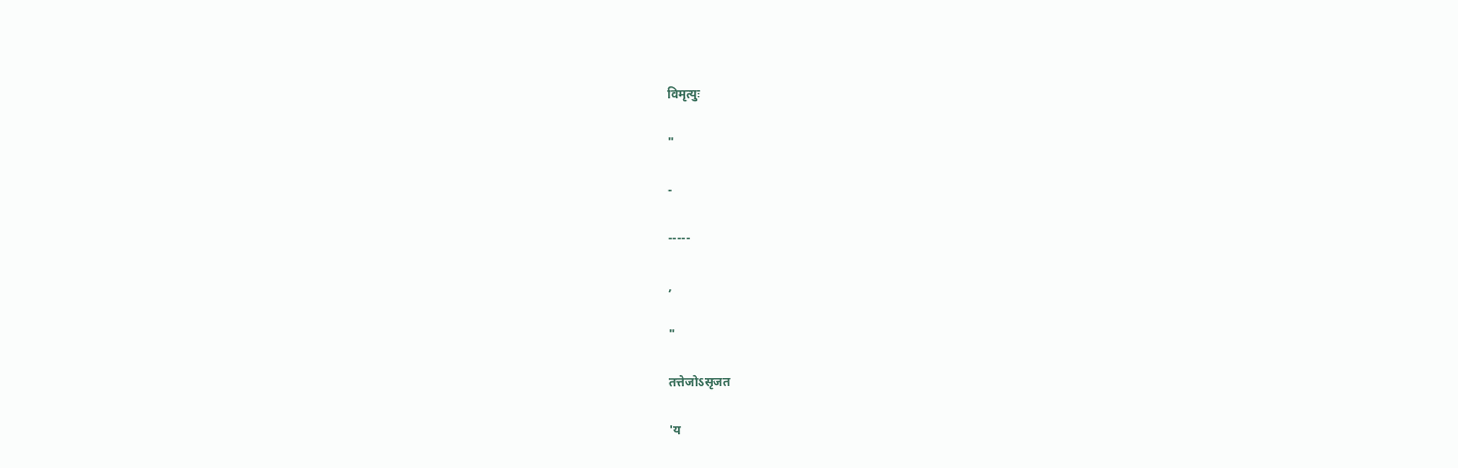विमृत्युः

"

-

-----

,

"

तत्तेजोऽसृजत

'य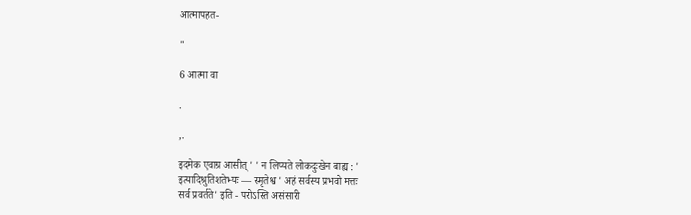आत्मापहत-

"

6 आत्मा वा

.

,.

इदमेक एवाग्र आसीत् ' ' न लिप्यते लोकदुःखेन बाह्य : '
इत्यादिश्रुतिशतेभ्यः — स्मृतेश्व ' अहं सर्वस्य प्रभवो मत्तः
सर्व प्रवर्तते' इति - परोऽस्ति असंसारी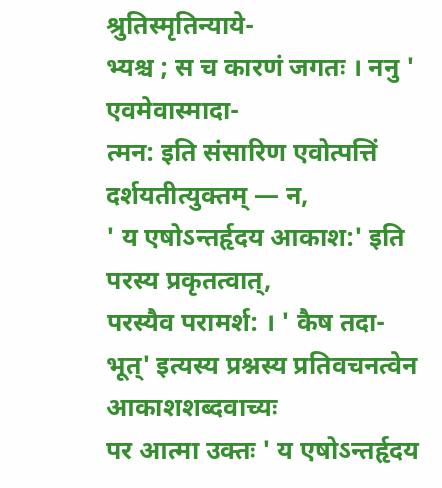श्रुतिस्मृतिन्याये-
भ्यश्च ; स च कारणं जगतः । ननु ' एवमेवास्मादा-
त्मन: इति संसारिण एवोत्पत्तिं दर्शयतीत्युक्तम् — न,
' य एषोऽन्तर्हृदय आकाश:' इति परस्य प्रकृतत्वात्,
परस्यैव परामर्श: । ' कैष तदा-
भूत्' इत्यस्य प्रश्नस्य प्रतिवचनत्वेन आकाशशब्दवाच्यः
पर आत्मा उक्तः ' य एषोऽन्तर्हृदय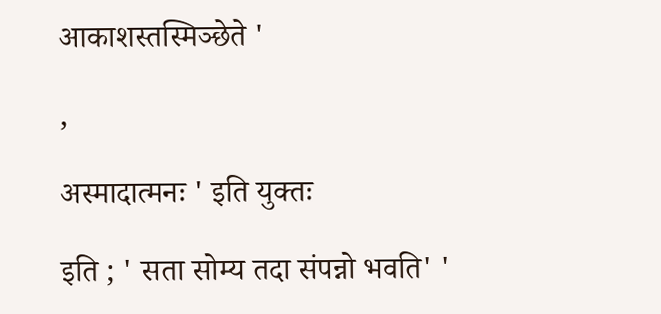आकाशस्तस्मिञ्छेते '

,

अस्मादात्मनः ' इति युक्तः

इति ; ' सता सोम्य तदा संपन्नो भवति' '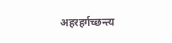अहरहर्गच्छन्त्य